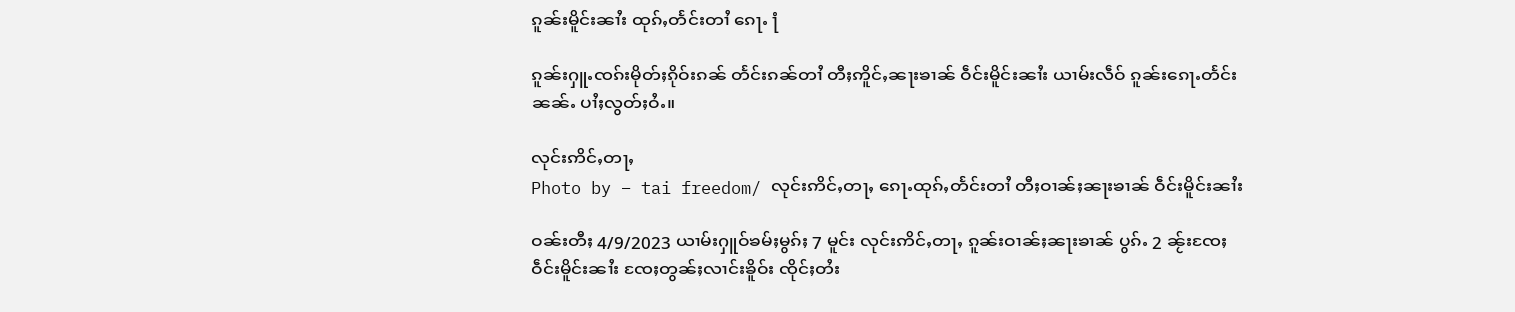ၵူၼ်းမိူင်းၼၢႆး ထုၵ်ႇတႅင်းတၢႆ ၵေႃႉ ႞

ၵူၼ်းႁူႉၸၵ်းမိုတ်ႈၵိုဝ်းၵၼ် တႅင်းၵၼ်တၢႆ တီႈဢိူင်ႇၼႃးၶၢၼ် ဝဵင်းမိူင်းၼၢႆး ယၢမ်းလဵဝ် ၵူၼ်းၵေႃႉတႅင်း ၼၼ်ႉ ပၢႆႈလွတ်ႈဝႆႉ။

လုင်းဢိင်ႇတႃႇ
Photo by – tai freedom/ လုင်းဢိင်ႇတႃႇ ၵေႃႉထုၵ်ႇတႅင်းတၢႆ တီႈဝၢၼ်ႈၼႃးၶၢၼ် ဝဵင်းမိူင်းၼၢႆး

ဝၼ်းတီႈ 4/9/2023 ယၢမ်းႁူဝ်ၶမ်ႈမွၵ်ႈ 7 မူင်း လုင်းဢိင်ႇတႃႇ ၵူၼ်းဝၢၼ်ႈၼႃးၶၢၼ် ပွၵ်ႉ 2 ၼႂ်းၸႄႈဝဵင်းမိူင်းၼၢႆး ၸႄႈတွၼ်ႈလၢင်းၶိူဝ်း ၸိုင်ႈတႆး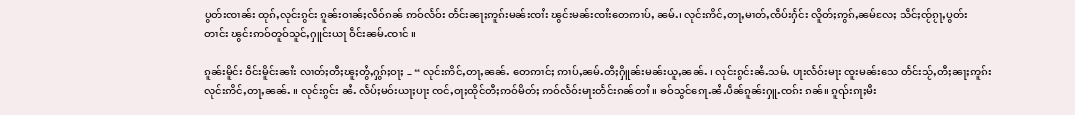ပွတ်းၸၢၼ်း ထုၵ်ႇလုင်းၵွင်း ၵူၼ်းဝၢၼ်ႈလဵဝ်ၵၼ် ဢဝ်လႅဝ်း တႅင်းၼႃႈဢူၵ်းမၼ်းၸၢႆး ၽွင်းမၼ်းၸၢႆးတေဢၢပ်ႇ ၼမ်ႉ၊ လုင်းဢိင်ႇတႃႇမၢတ်ႇၸဵပ်းႁႅင်း လိူတ်ႈဢွၵ်ႇၼမ်လႄႈ သဵင်ႈၸႂ်ၵႂႃႇပွတ်းတၢင်း ၽွင်းဢဝ်တူဝ်သူင်ႇႁူင်းယႃ ဝဵင်းၼမ်ႉၸၢင် ။

ၵူၼ်းမိူင်း ဝဵင်းမိူင်းၼၢႆး လၢတ်ႈတီႈၽူႈတွႆႇႁွၵ်ႈဝႃႈ – “ လုင်းဢိင်ႇတႃႇၼၼ်ႉ တေဢၢင်ႈ ဢၢပ်ႇၼမ်ႉတီႈႁိူၼ်းမၼ်းယူႇၼၼ်ႉ ၊ လုင်းၵွင်းၼႆႉသမ်ႉ ပႃးလႅဝ်းမႃး ၸူးမၼ်းသေ တႅင်းသႂ်ႇတီႈၼႃႈဢူၵ်း လုင်းဢိင်ႇတႃႇၼၼ်ႉ ။ လုင်းၵွင်း ၼႆႉ လႅပ်ႈမဝ်းယႃႈပႃး ၸင်ႇဝႃႈထိုင်တီႈဢဝ်မိတ်ႈ ဢဝ်လႅဝ်းမႃးတႅင်းၵၼ်တၢႆ ။ ၶဝ်သွင်ၵေႃႉၼႆႉပဵၼ်ၵူၼ်းႁူႉၸၵ်း ၵၼ်။ ၵူၺ်းၵႃႈမီး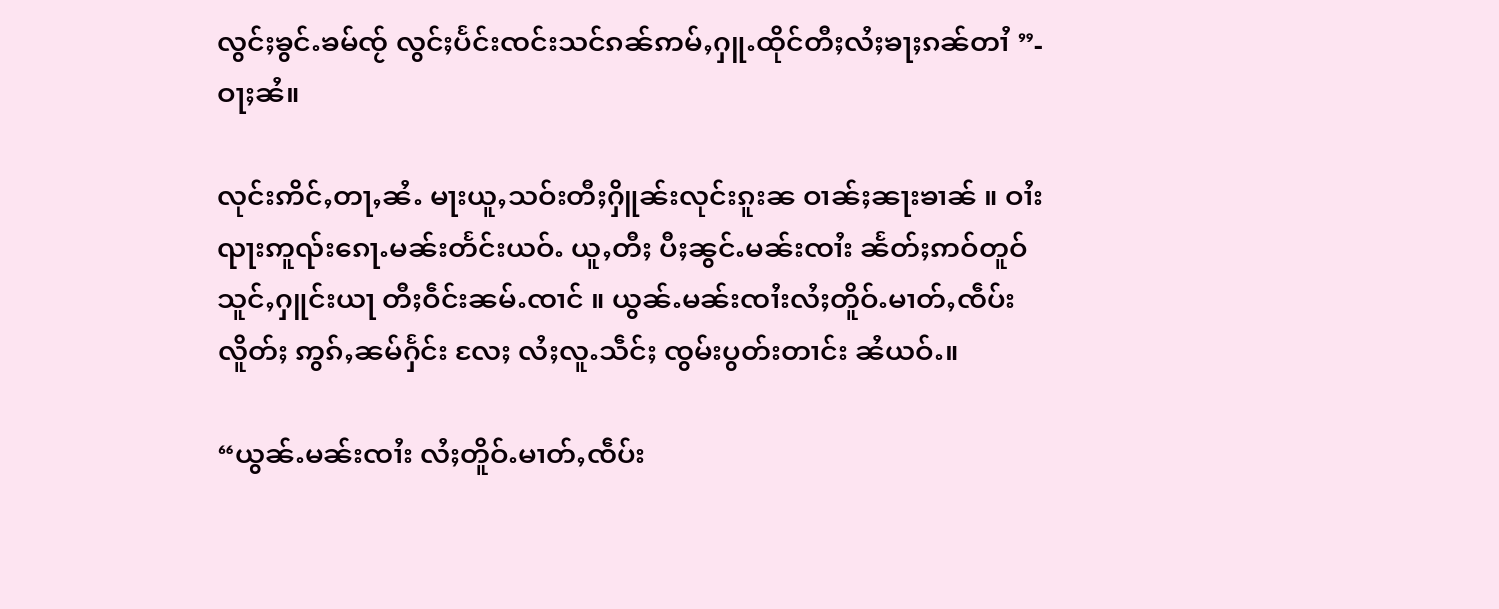လွင်ႈၶွင်ႉၶမ်ၸႂ် လွင်ႈပႅင်းၸင်းသင်ၵၼ်ဢမ်ႇႁူႉထိုင်တီႈလႆႈၶႃႈၵၼ်တၢႆ ”- ဝႃႈၼႆ။

လုင်းဢိင်ႇတႃႇၼႆႉ မႃးယူႇသဝ်းတီႈႁိူၼ်းလုင်းၵူးၼ ဝၢၼ်ႈၼႃးၶၢၼ် ။ ဝၢႆးၺႃးဢူၺ်းၵေႃႉမၼ်းတႅင်းယဝ်ႉ ယူႇတီႈ ပီႈၼွင်ႉမၼ်းၸၢႆး ၼႅတ်ႈဢဝ်တူဝ်သူင်ႇႁူင်းယႃ တီႈဝဵင်းၼမ်ႉၸၢင် ။ ယွၼ်ႉမၼ်းၸၢႆးလႆႈတိူဝ်ႉမၢတ်ႇၸဵပ်း လိူတ်ႈ ဢွၵ်ႇၼမ်ႁႅင်း လႄႈ လႆႈလူႉသဵင်ႈ ၸွမ်းပွတ်းတၢင်း ၼႆယဝ်ႉ။

“ယွၼ်ႉမၼ်းၸၢႆး လႆႈတိူဝ်ႉမၢတ်ႇၸဵပ်း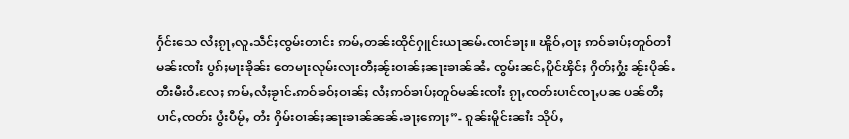ႁႅင်းသေ လႆႈၵႂႃႇလူႉသဵင်ႈၸွမ်းတၢင်း ဢမ်ႇတၼ်းထိုင်ႁူင်းယႃၼမ်ႉၸၢင်ၶႃႈ။ ၽိူဝ်ႇဝႃႈ ဢဝ်ၶၢပ်ႈတူဝ်တၢႆမၼ်းၸၢႆး ပွၵ်ႈမႃးၶိုၼ်း တေမႃးလုမ်းလႃးတီႈၼႂ်းဝၢၼ်ႈၼႃးၶၢၼ်ၼႆႉ ၸွမ်းၼင်ႇပိူင်ၾိင်ႈ ႁိတ်ႈႁွႆး ၼႂ်းပိုၼ်ႉ တီးမီးဝႆႉလႄႈ ဢမ်ႇလႆႈၶႂၢင်ႉဢဝ်ၶဝ်ႈဝၢၼ်ႈ လႆႈဢဝ်ၶၢပ်ႈတူဝ်မၼ်းၸၢႆး ၵႂႃႇၸတ်းပၢင်ၸႃႇပၼ ပၼ်တီႈ ပၢင်ႇၸတ်း ပွႆးပီမႂ်ႇ တႆး ႁိမ်းဝၢၼ်ႈၼႃးၶၢၼ်ၼၼ်ႉၶႃႈဢေႃႈ”- ၵူၼ်းမိူင်းၼၢႆး သိုပ်ႇ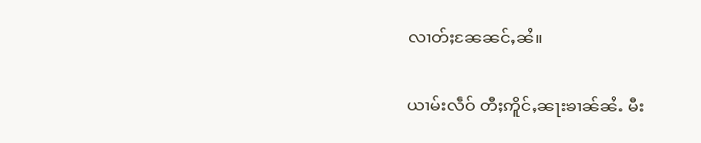လၢတ်ႈၼႄၼင်ႇၼႆ။

ယၢမ်းလဵဝ် တီႈဢိူင်ႇၼႃးၶၢၼ်ၼႆႉ မီး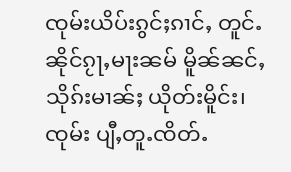ၸုမ်းယိပ်းၵွင်ႈၵၢင်ႇ တူင်ႉၼိုင်ၵႂႃႇမႃးၼမ် မိူၼ်ၼင်ႇ သိုၵ်းမၢၼ်ႈ ယိုတ်းမိူင်း၊ ၸုမ်း ပျီႇတူႉၸိတ်ႉ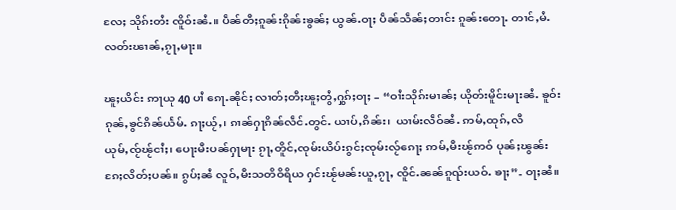လႄႈ သိုၵ်းတႆး ၸိူဝ်းၼႆႉ။ ပဵၼ်တီႈၵူၼ်းၵိုၼ်းၶွၼ်ႈ ယွၼ်ႉဝႃႈ ပဵၼ်သဵၼ်ႈတၢင်း ၵူၼ်းတေႃႉ တၢင်ႇမႆႉ လတ်းၽၢၼ်ႇၵႂႃႇမႃး။

ၽူႈယိင်း ဢႃယု 40 ပၢႆ ၵေႃႉၼိုင်ႈ လၢတ်ႈတီႈၽူႈတွႆႇႁွၵ်ႈဝႃႈ – “ဝၢႆးသိုၵ်းမၢၼ်ႈ ယိုတ်းမိူင်းမႃးၼႆႉ ၶူဝ်းၵုၼ်ႇၶွင်ၵိၼ်ယႅမ်ႉ ၵႃႈယႂ်ႇ၊ ၵၢၼ်ႁႃၵိၼ်လဵင်ႉတွင်ႉ ယၢပ်ႇၵိၼ်း၊  ယၢမ်းလဵဝ်ၼႆႉ ဢမ်ႇထုၵ်ႇလီယုမ်ႇၸႂ်ၽႂ်ငၢႆႈ၊ ပေႃးမီးပၼ်ႁႃမႃး ၵႂႃႇတိူင်ႇၸုမ်းယိပ်းၵွင်ႈၸုမ်းလႂ်ၵေႃႈ ဢမ်ႇမီးၽႂ်ဢဝ် ပုၼ်ႈၽွၼ်းၵႄႈလိတ်ႈပၼ်။ ၵွပ်ႈၼႆ လူဝ်ႇမီးသတိဝိရိယ ႁင်းၽႂ်မၼ်းယူႇၵႂႃႇ ၸိူင်ႉၼၼ်ၵူၺ်းယဝ်ႉ ၶႃႈ”- ဝႃႈၼႆ။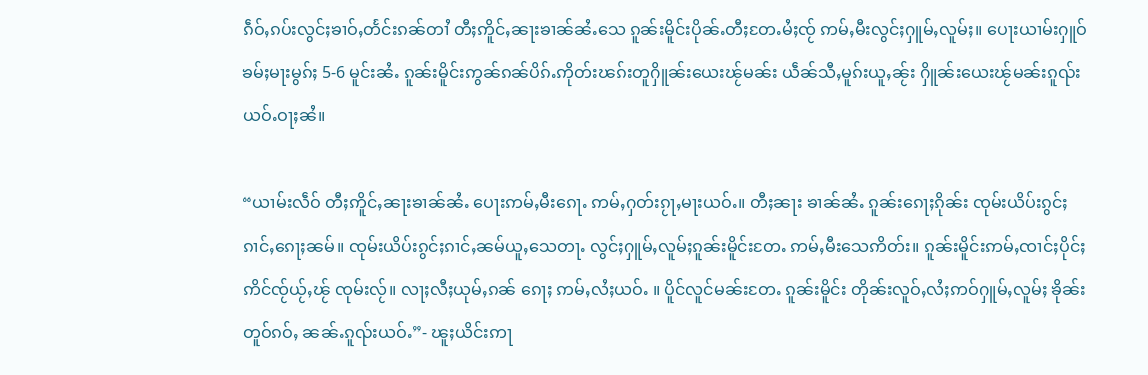ၵဵဝ်ႇၵပ်းလွင်ႈၶၢဝ်ႇတႅင်းၵၼ်တၢႆ တီႈဢိူင်ႇၼႃးၶၢၼ်ၼႆႉသေ ၵူၼ်းမိူင်းပိုၼ်ႉတီႈတႄႉမႆႈၸႂ် ဢမ်ႇမီးလွင်ႈႁူမ်ႇလူမ်ႈ။ ပေႃးယၢမ်းႁူဝ်ၶမ်ႈမႃးမွၵ်ႈ 5-6 မူင်းၼႆႉ ၵူၼ်းမိူင်းဢွၼ်ၵၼ်ပိၵ်ႉဢိုတ်းၽၵ်းတူႁိူၼ်းယေးၽႂ်မၼ်း ယဵၼ်သီႇမူၵ်းယူႇၼႂ်း ႁိူၼ်းယေးၽႂ်မၼ်းၵူၺ်းယဝ်ႉဝႃႈၼႆ။

“ယၢမ်းလဵဝ် တီႈဢိူင်ႇၼႃးၶၢၼ်ၼႆႉ ပေႃးဢမ်ႇမီးၵေႃႉ ဢမ်ႇႁတ်းၵႂႃႇမႃးယဝ်ႉ။ တီႈၼႃး ၶၢၼ်ၼႆႉ ၵူၼ်းၵေႃႈၵိုၼ်း ၸုမ်းယိပ်းၵွင်ႈၵၢင်ႇၵေႃႈၼမ်။ ၸုမ်းယိပ်းၵွင်ႈၵၢင်ႇၼမ်ယူႇသေတႃႉ လွင်ႈႁူမ်ႇလူမ်ႈၵူၼ်းမိူင်းတႄႉ ဢမ်ႇမီးသေဢိတ်း။ ၵူၼ်းမိူင်းဢမ်ႇၸၢင်ႈပိုင်ႈဢိင်ၸႂ်ယႂ်ႇၽႂ် ၸုမ်းလႂ်။ လႃႈလီႈယုမ်ႇၵၼ် ၵေႃႈ ဢမ်ႇလႆႈယဝ်ႉ ။ ပိူင်လူင်မၼ်းတႄႉ ၵူၼ်းမိူင်း တိုၼ်းလူဝ်ႇလႆႈဢဝ်ႁူမ်ႇလူမ်ႈ ၶိုၼ်းတူဝ်ၵဝ်ႇ ၼၼ်ႉၵူၺ်းယဝ်ႉ”- ၽူႈယိင်းဢႃ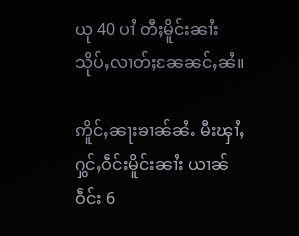ယု 40 ပၢႆ တီႈမိူင်းၼၢႆး သိုပ်ႇလၢတ်ႈၼႄၼင်ႇၼႆ။

ဢိူင်ႇၼႃးၶၢၼ်ၼႆႉ မီးၾၢႆႇႁွင်ႇဝဵင်းမိူင်းၼၢႆး ယၢၼ်ဝဵင်း 6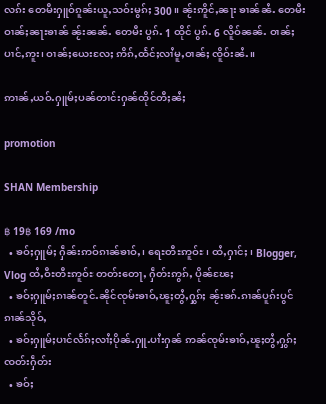လၵ်း တေမီးႁူဝ်ၵူၼ်းယူႇသဝ်းမွၵ်ႈ 300 ။ ၼႂ်းဢိူင်ႇၼႃး ၶၢၼ်ၼႆႉ တေမီး ဝၢၼ်ႈၼႃးၶၢၼ် ၼႂ်းၼၼ်ႉ တေမီး ပွၵ်ႉ 1 ထိုင် ပွၵ်ႉ 6 လိူဝ်ၼၼ်ႉ ဝၢၼ်ႈပၢင်ႇဢူး၊ ဝၢၼ်ႈယေးလႄႈ ဢိၵ်ႇထႅင်ႈလၢႆမူႇဝၢၼ်ႈ ၸိူဝ်းၼႆႉ။

ဢၢၼ်ႇယဝ်ႉႁူမ်ႈပၼ်တၢင်းႁၼ်ထိုင်တီႈၼႆႈ

promotion

SHAN Membership

฿ 19฿ 169 /mo
  • ၶဝ်ႈႁူမ်ႈ ႁဵၼ်းဢဝ်ၵၢၼ်ၶၢဝ်ႇ၊ ရေႊတီႊဢူဝ်ႊ၊ ထႆႇႁၢင်ႈ၊ Blogger, Vlog ထႆႇဝီႊတီႊဢူဝ်ႊ တတ်းတေႃႇ ႁဵတ်းဢွၵ်ႇ ပိုၼ်ၽႄႈ
  • ၶဝ်ႈႁူမ်ႈၵၢၼ်တူင်ႉၼိုင်ၸုမ်းၶၢဝ်ႇၽူႈတွႆႇႁွၵ်ႈ ၼႂ်းၶၵ်ႉၵၢၼ်ပူၵ်းပွင်ၵၢၼ်သိုဝ်ႇ
  • ၶဝ်ႈႁူမ်ႈပၢင်လႅၵ်ႈလၢႆႈပိုၼ်ႉႁူႉပၢႆးႁၼ် ဢၼ်ၸုမ်းၶၢဝ်ႇၽူႈတွႆႇႁွၵ်ႈၸတ်းႁဵတ်း
  • ၶဝ်ႈ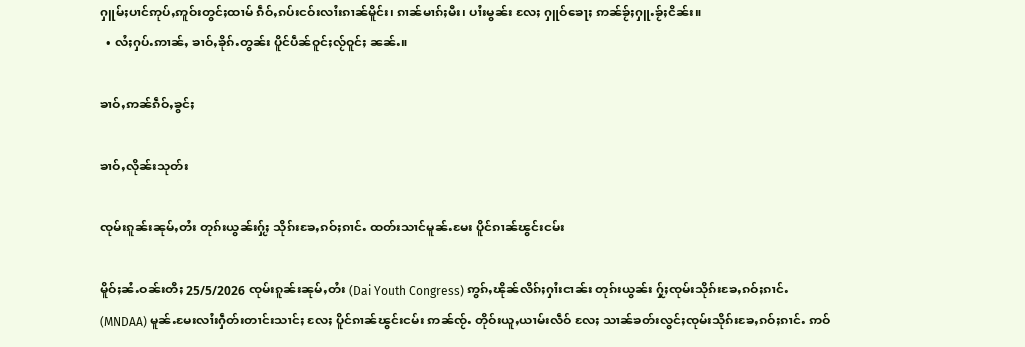ႁူမ်ႈပၢင်ဢုပ်ႇဢူဝ်းတွင်ႈထၢမ် ၵဵဝ်ႇၵပ်းငဝ်းလၢႆးၵၢၼ်မိူင်း၊ ၵၢၼ်မၢၵ်ႈမီး၊ ပၢႆးမွၼ်း လႄႈ ႁူဝ်ၶေႃႈ ဢၼ်ၶႂ်ႈႁူႉၶႂ်ႈငိၼ်း။
  • လႆႈႁပ်ႉဢၢၼ်ႇ ၶၢဝ်ႇၶိုၵ်ႉတွၼ်း ပိူင်ပဵၼ်ဝူင်ႈလႂ်ဝူင်ႈ ၼၼ်ႉ။

ၶၢဝ်ႇဢၼ်ၵဵဝ်ႇၶွင်ႈ

ၶၢဝ်ႇလိုၼ်းသုတ်း

ၸုမ်းၵူၼ်းၼုမ်ႇတႆး တုၵ်းယွၼ်းႁႂ်ႈ သိုၵ်းၶႄႇၵဝ်ႈၵၢင်ႉ ထတ်းသၢင်မူၼ်ႉမႄး ပိူင်ၵၢၼ်ၽွင်းငမ်း

မိူဝ်ႈၼႆႉဝၼ်းတီႈ 25/5/2026 ၸုမ်းၵူၼ်းၼုမ်ႇတႆး (Dai Youth Congress) ဢွၵ်ႇၽိုၼ်လိၵ်ႈႁၢႆးငၢၼ်း တုၵ်းယွၼ်း ႁႂ်ႈၸုမ်းသိုၵ်းၶႄႇၵဝ်ႈၵၢင်ႉ (MNDAA) မူၼ်ႉမႄးလၢႆးႁဵတ်းတၢင်းသၢင်ႈ လႄႈ ပိူင်ၵၢၼ်ၽွင်းငမ်း ဢၼ်ၸႂ်ႉ တိုဝ်းယူႇယၢမ်းလဵဝ် လႄႈ သၢၼ်ၶတ်းလွင်ႈၸုမ်းသိုၵ်းၶႄႇၵဝ်ႈၵၢင်ႉ ဢဝ်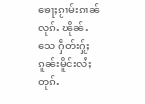ၶေႃႈၵႂၢမ်းၵၢၼ်လုၵ်ႉ ၽိုၼ်ႉသေ ႁဵတ်းႁႂ်ႈၵူၼ်းမိူင်းလႆႈတုၵ်ႉ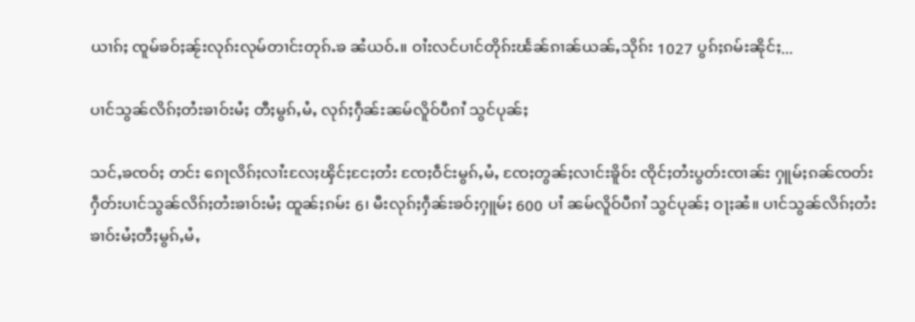ယၢၵ်ႈ ၸူမ်ၶဝ်ႈၼႂ်းလုၵ်းလုမ်တၢင်းတုၵ်ႉၶ ၼႆယဝ်ႉ။ ဝၢႆးလင်ပၢင်တိုၵ်းၽႅၼ်ၵၢၼ်ယၼ်ႇသိုၵ်း 1027 ပွၵ်ႈၵမ်းၼိုင်ႈ...

ပၢင်သွၼ်လိၵ်ႈတႆးၶၢဝ်းမႆႈ တီႈမွၵ်ႇမႆႇ လုၵ်ႈႁဵၼ်းၼမ်လိူဝ်ပီၵၢႆ သွင်ပုၼ်ႈ

သင်ႇၶၸဝ်ႈ တင်း ၵေႃလိၵ်ႈလၢႆးလႄႈၾိင်ႈငႄႈတႆး ၸႄႈဝဵင်းမွၵ်ႇမႆႇ ၸႄႈတွၼ်ႈလၢင်းၶိူဝ်း ၸိုင်ႈတႆးပွတ်းၸၢၼ်း ႁူမ်ႈၵၼ်ၸတ်းႁဵတ်းပၢင်သွၼ်လိၵ်ႈတႆးၶၢဝ်းမႆႈ ထူၼ်ႈၵမ်း 6၊ မီးလုၵ်ႈႁဵၼ်းၶဝ်ႈႁူမ်ႈ 600 ပၢႆ ၼမ်လိူဝ်ပီၵၢႆ သွင်ပုၼ်ႈ ဝႃႈၼႆ။ ပၢင်သွၼ်လိၵ်ႈတႆးၶၢဝ်းမႆႈတီႈမွၵ်ႇမႆႇ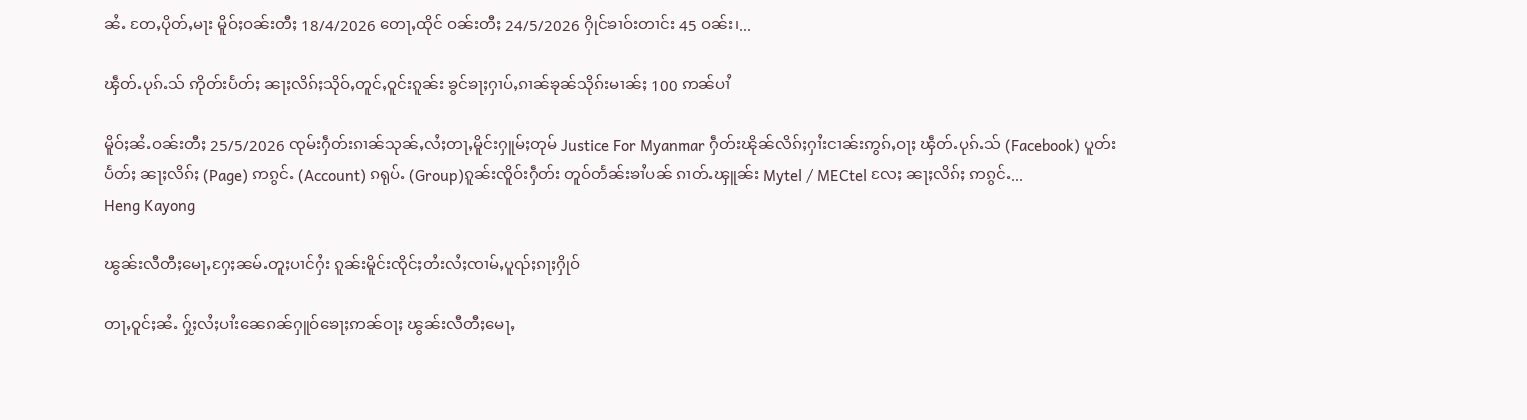ၼႆႉ တႄႇပိုတ်ႇမႃး မိူဝ်ႈဝၼ်းတီႈ 18/4/2026 တေႃႇထိုင် ဝၼ်းတီႈ 24/5/2026 ႁိုင်ၶၢဝ်းတၢင်း 45 ဝၼ်း၊...

ၾဵတ်ႉပုၵ်ႉသ် ဢိုတ်းပႅတ်ႈ ၼႃႈလိၵ်ႈသိုဝ်ႇတူင်ႇဝူင်းၵူၼ်း ၶွင်ၶႃႈႁၢပ်ႇၵၢၼ်ၶုၼ်သိုၵ်းမၢၼ်ႈ 100 ဢၼ်ပၢႆ

မိူဝ်ႈၼႆႉဝၼ်းတီႈ 25/5/2026 ၸုမ်းႁဵတ်းၵၢၼ်သုၼ်ႇလႆႈတႃႇမိူင်းႁူမ်ႈတုမ် Justice For Myanmar ႁဵတ်းၽိုၼ်လိၵ်ႈႁၢႆးငၢၼ်းဢွၵ်ႇဝႃႈ ၾဵတ်ႉပုၵ်ႉသ် (Facebook) ပူတ်းပႅတ်ႈ ၼႃႈလိၵ်ႈ (Page) ဢၵွင်ႉ (Account) ၵရုပ်ႉ (Group)ၵူၼ်းၸိူဝ်းႁဵတ်း တူဝ်တႅၼ်းၶၢႆပၼ် ၵၢတ်ႉၾူၼ်း Mytel / MECtel လႄႈ ၼႃႈလိၵ်ႈ ဢၵွင်ႉ...
Heng Kayong

ၽွၼ်းလီတီႈမေႃႇႁႄႈၼမ်ႉတူႈပၢင်ႁႆး ၵူၼ်းမိူင်းၸိုင်ႈတႆးလႆႈၸၢမ်ႇပူၺ်ႈၵႃႈႁိုဝ်

တႃႇဝူင်ႈၼႆႉ ႁႂ်ႈလႆႈပၢႆးၼေၵၼ်ႁူဝ်ၶေႃႈဢၼ်ဝႃႈ ၽွၼ်းလီတီႈမေႃႇ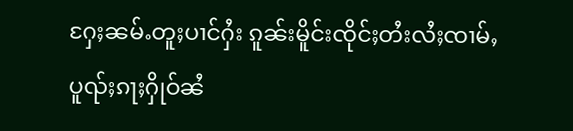ႁႄႈၼမ်ႉတူႈပၢင်ႁႆး ၵူၼ်းမိူင်းၸိုင်ႈတႆးလႆႈၸၢမ်ႇပူၺ်ႈၵႃႈႁိုဝ်ၼႆ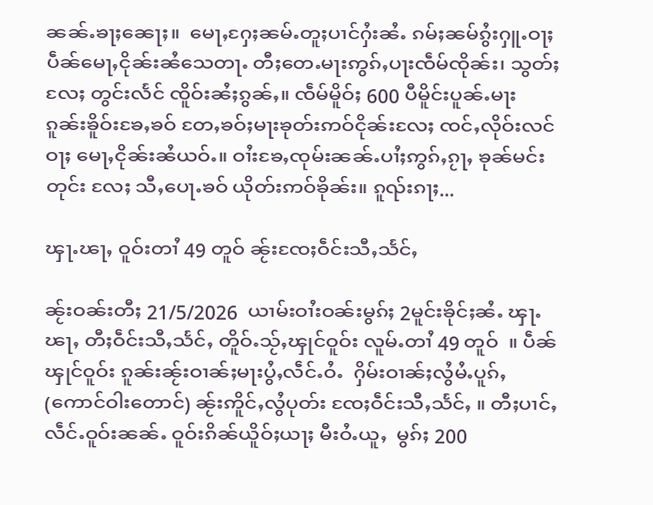ၼၼ်ႉၶႃႈၼေႃႈ။  မေႃႇႁႄႈၼမ်ႉတူႈပၢင်ႁႆးၼႆႉ ၵမ်ႈၼမ်ၵွႆးႁူႉဝႃႈ ပဵၼ်မေႃႇငိုၼ်းၼႆသေတႃႉ တီႈတေႉမႃးဢွၵ်ႇပႃးၸဵမ်ၸိုၼ်း၊ သွတ်ႈ လႄႈ တွင်းလႅင် ၸိူဝ်းၼႆႈၵွၼ်ႇ။ ၸဵမ်မိူဝ်ႈ 600 ပီမိူင်းပူၼ်ႉမႃး ၵူၼ်းၶိူဝ်းၶႄႇၶဝ် တႄႇၶဝ်ႈမႃးၶုတ်းဢဝ်ငိုၼ်းလႄႈ ၸင်ႇလိုဝ်းလင်ဝႃႈ မေႃႇငိုၼ်းၼႆယဝ်ႉ။ ဝၢႆးၶႄႇၸုမ်းၼၼ်ႉပၢႆႈဢွၵ်ႇၵႂႃႇ ၶုၼ်မင်းတုင်း လႄႈ သီႇပေႃႉၶဝ် ယိုတ်းဢဝ်ၶိုၼ်း။ ၵူၺ်းၵႃႈ...

ၾႃႉၽႃႇ ဝူဝ်းတၢႆ 49 တူဝ် ၼႂ်းၸႄႈဝဵင်းသီႇသႅင်ႇ

ၼႂ်းဝၼ်းတီႈ 21/5/2026  ယၢမ်းဝၢႆးဝၼ်းမွၵ်ႈ 2မူင်းၶိုင်ႈၼႆႉ ၾႃႉၽႃႇ တီႈဝဵင်းသီႇသႅင်ႇ တိူဝ်ႉသႂ်ႇၾုင်ဝူဝ်း လူမ်ႉတၢႆ 49 တူဝ်  ။ ပဵၼ်ၾုင်ဝူဝ်း ၵူၼ်းၼႂ်းဝၢၼ်ႈမႃးပွႆႇလဵင်ႉဝႆႉ  ႁိမ်းဝၢၼ်ႈလွႆမႆႉပူၵ်ႇ  (ကောင်ဝါးတောင်) ၼႂ်းဢိူင်ႇလွႆပုတ်း ၸႄႈဝဵင်းသီႇသႅင်ႇ ။ တီႈပၢင်ႇလဵင်ႉဝူဝ်းၼၼ်ႉ ဝူဝ်းၵိၼ်ယိူဝ်ႈယႃႈ မီးဝႆႉယူႇ  မွၵ်ႈ 200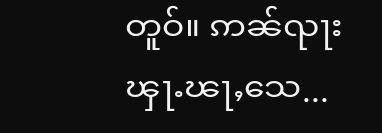တူဝ်။ ဢၼ်ၺႃး ၾႃႉၽႃႇသေ...